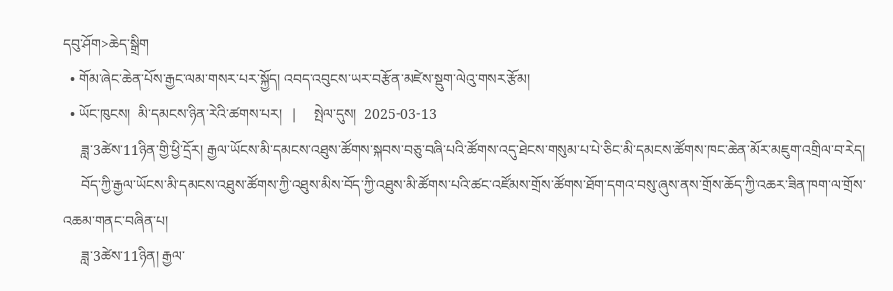དབུ་ཤོག>ཆེད་སྒྲིག
  • གོམ་ཞེང་ཆེན་པོས་རྒྱང་ལམ་གསར་པར་སྐྱོད། འབད་འབུངས་ཡར་བརྩོན་མཛེས་སྡུག་ལེའུ་གསར་རྩོམ།
  • ཡོང་ཁུངས།  མི་དམངས་ཉིན་རེའི་ཚགས་པར།   |     སྤེལ་དུས།  2025-03-13
     ཟླ་3ཚེས་11ཉིན་གྱི་ཕྱི་དྲོར། རྒྱལ་ཡོངས་མི་དམངས་འཐུས་ཚོགས་སྐབས་བཅུ་བཞི་པའི་ཚོགས་འདུ་ཐེངས་གསུམ་པ་པེ་ཅིང་མི་དམངས་ཚོགས་ཁང་ཆེན་མོར་མཇུག་འགྲིལ་བ་རེད།
     བོད་ཀྱི་རྒྱལ་ཡོངས་མི་དམངས་འཐུས་ཚོགས་ཀྱི་འཐུས་མིས་བོད་ཀྱི་འཐུས་མི་ཚོགས་པའི་ཚང་འཛོམས་གྲོས་ཚོགས་ཐོག་དགའ་བསུ་ཞུས་ནས་གྲོས་ཆོད་ཀྱི་འཆར་ཟིན་ཁག་ལ་གྲོས་འཆམ་གནང་བཞིན་པ།
     ཟླ་3ཚེས་11ཉིན། རྒྱལ་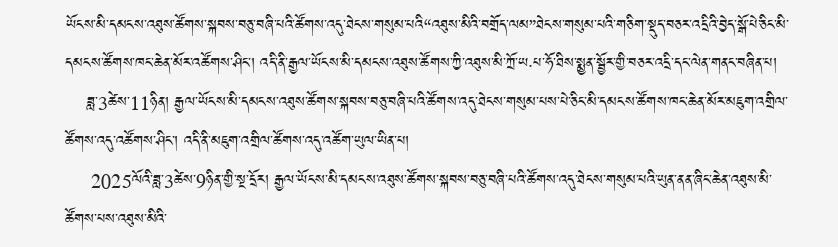ཡོངས་མི་དམངས་འཐུས་ཚོགས་སྐབས་བཅུ་བཞི་པའི་ཚོགས་འདུ་ཐེངས་གསུམ་པའི“འཐུས་མིའི་བགྲོད་ལམ”ཐེངས་གསུམ་པའི་གཅིག་སྡུད་བཅར་འདྲིའི་བྱེད་སྒོ་པེ་ཅིང་མི་དམངས་ཚོགས་ཁང་ཆེན་མོར་འཚོགས་ཤིང་། འདི་ནི་རྒྱལ་ཡོངས་མི་དམངས་འཐུས་ཚོགས་ཀྱི་འཐུས་མི་ཀྲོ་ཡ·པ་ཧོ་ཐིས་སྨྱན་སྦྱོར་གྱི་བཅར་འདྲི་དང་ལེན་གནང་བཞིན་པ།
    ཟླ་3ཚེས་11ཉིན། རྒྱལ་ཡོངས་མི་དམངས་འཐུས་ཚོགས་སྐབས་བཅུ་བཞི་པའི་ཚོགས་འདུ་ཐེངས་གསུམ་པས་པེ་ཅིང་མི་དམངས་ཚོགས་ཁང་ཆེན་མོར་མཇུག་འགྲིལ་ཚོགས་འདུ་འཚོགས་ཤིང་། འདི་ནི་མཇུག་འགྲིལ་ཚོགས་འདུ་འཚོག་ཡུལ་ཡིན་པ།
     2025ལོའི་ཟླ་3ཚེས་9ཉིན་གྱི་སྔ་དྲོར། རྒྱལ་ཡོངས་མི་དམངས་འཐུས་ཚོགས་སྐབས་བཅུ་བཞི་པའི་ཚོགས་འདུ་ཐེངས་གསུམ་པའི་ཡུན་ནན་ཞིང་ཆེན་འཐུས་མི་ཚོགས་པས་འཐུས་མིའི་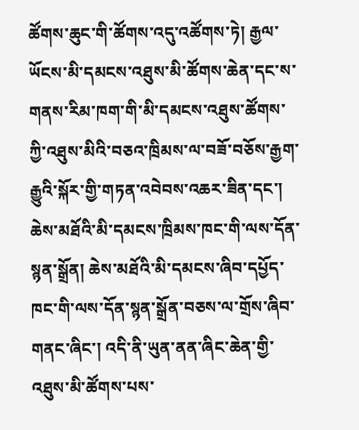ཚོགས་ཆུང་གི་ཚོགས་འདུ་འཚོགས་ཏེ། རྒྱལ་ཡོངས་མི་དམངས་འཐུས་མི་ཚོགས་ཆེན་དང་ས་གནས་རིམ་ཁག་གི་མི་དམངས་འཐུས་ཚོགས་ཀྱི་འཐུས་མིའི་བཅའ་ཁྲིམས་ལ་བཟོ་བཅོས་རྒྱག་རྒྱུའི་སྐོར་གྱི་གཏན་འབེབས་འཆར་ཟིན་དང་། ཆེས་མཐོའི་མི་དམངས་ཁྲིམས་ཁང་གི་ལས་དོན་སྙན་སྒྲོན། ཆེས་མཐོའི་མི་དམངས་ཞིབ་དཔྱོད་ཁང་གི་ལས་དོན་སྙན་སྒྲོན་བཅས་ལ་གྲོས་ཞིབ་གནང་ཞིང་། འདི་ནི་ཡུན་ནན་ཞིང་ཆེན་གྱི་འཐུས་མི་ཚོགས་པས་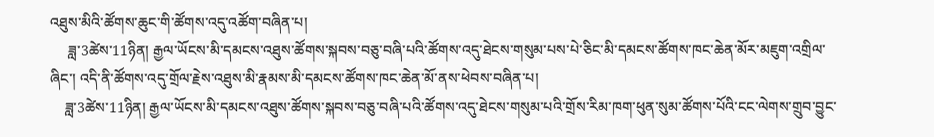འཐུས་མིའི་ཚོགས་ཆུང་གི་ཚོགས་འདུ་འཚོག་བཞིན་པ།
     ཟླ་3ཚེས་11ཉིན། རྒྱལ་ཡོངས་མི་དམངས་འཐུས་ཚོགས་སྐབས་བཅུ་བཞི་པའི་ཚོགས་འདུ་ཐེངས་གསུམ་པས་པེ་ཅིང་མི་དམངས་ཚོགས་ཁང་ཆེན་མོར་མཇུག་འགྲིལ་ཞིང་། འདི་ནི་ཚོགས་འདུ་གྲོལ་རྗེས་འཐུས་མི་རྣམས་མི་དམངས་ཚོགས་ཁང་ཆེན་མོ་ནས་ཕེབས་བཞིན་པ།
    ཟླ་3ཚེས་11ཉིན། རྒྱལ་ཡོངས་མི་དམངས་འཐུས་ཚོགས་སྐབས་བཅུ་བཞི་པའི་ཚོགས་འདུ་ཐེངས་གསུམ་པའི་གྲོས་རིམ་ཁག་ཕུན་སུམ་ཚོགས་པོའི་ངང་ལེགས་གྲུབ་བྱུང་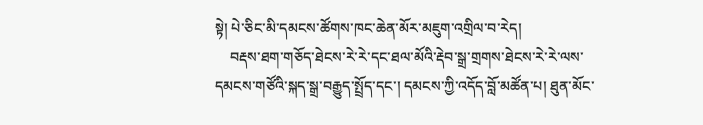སྟེ། པེ་ཅིང་མི་དམངས་ཚོགས་ཁང་ཆེན་མོར་མཇུག་འགྲིལ་བ་རེད།
    བརྡས་ཐག་གཅོད་ཐེངས་རེ་རེ་དང་ཐལ་མོའི་རྡེབ་སྒྲ་གྲགས་ཐེངས་རེ་རེ་ལས་དམངས་གཙོའི་སྐད་སྒྲ་བརྒྱུད་སྤྲོད་དང་། དམངས་ཀྱི་འདོད་བློ་མཚོན་པ། ཐུན་མོང་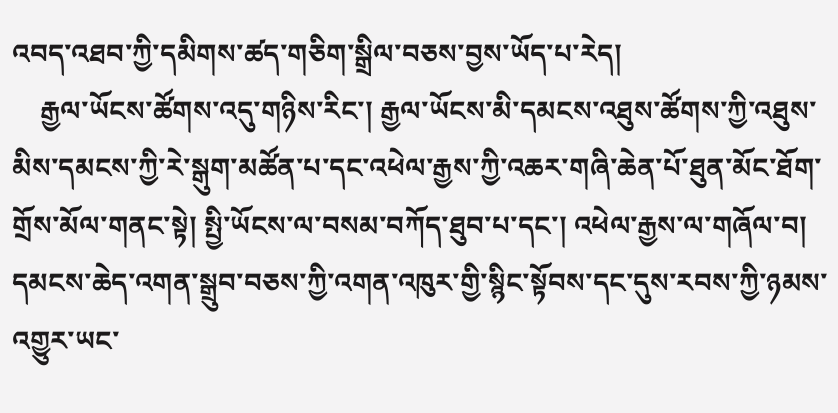འབད་འཐབ་ཀྱི་དམིགས་ཚད་གཅིག་སྒྲིལ་བཅས་བྱས་ཡོད་པ་རེད།
    རྒྱལ་ཡོངས་ཚོགས་འདུ་གཉིས་རིང་། རྒྱལ་ཡོངས་མི་དམངས་འཐུས་ཚོགས་ཀྱི་འཐུས་མིས་དམངས་ཀྱི་རེ་སྒུག་མཚོན་པ་དང་འཕེལ་རྒྱས་ཀྱི་འཆར་གཞི་ཆེན་པོ་ཐུན་མོང་ཐོག་གྲོས་མོལ་གནང་སྟེ། སྤྱི་ཡོངས་ལ་བསམ་བཀོད་ཐུབ་པ་དང་། འཕེལ་རྒྱས་ལ་གཞོལ་བ། དམངས་ཆེད་འགན་སྒྲུབ་བཅས་ཀྱི་འགན་འཁུར་གྱི་སྙིང་སྟོབས་དང་དུས་རབས་ཀྱི་ཉམས་འགྱུར་ཡང་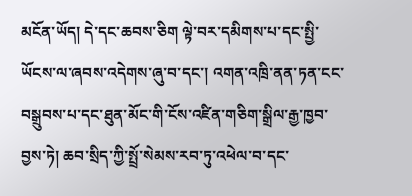མངོན་ཡོད། དེ་དང་ཆབས་ཅིག ལྟེ་བར་དམིགས་པ་དང་སྤྱི་ཡོངས་ལ་ཞབས་འདེགས་ཞུ་བ་དང་། འགན་འཁྲི་ནན་ཏན་ངང་བསྒྲུབས་པ་དང་ཐུན་མོང་གི་ངོས་འཛིན་གཅིག་སྒྲིལ་རྒྱ་ཁྱབ་བྱས་ཏེ། ཆབ་སྲིད་ཀྱི་སྤྲོ་སེམས་རབ་ཏུ་འཕེལ་བ་དང་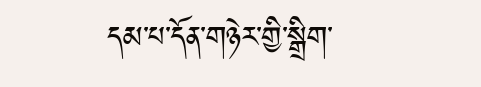དམ་པ་དོན་གཉེར་གྱི་སྒྲིག་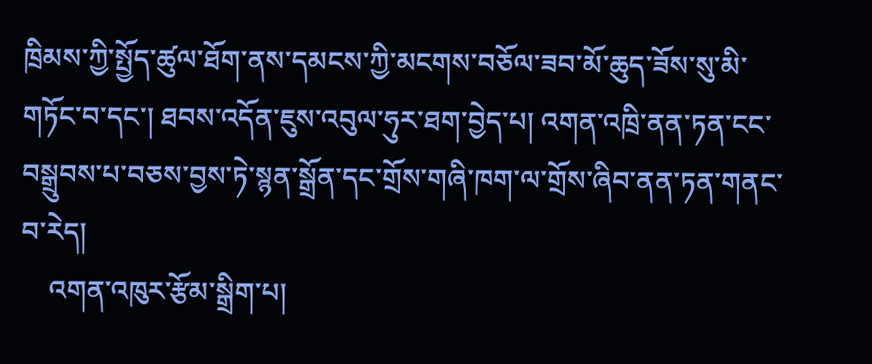ཁྲིམས་ཀྱི་སྤྱོད་ཚུལ་ཐོག་ནས་དམངས་ཀྱི་མངགས་བཅོལ་ཟབ་མོ་ཆུད་ཟོས་སུ་མི་གཏོང་བ་དང་། ཐབས་འདོན་ཇུས་འབུལ་ཧུར་ཐག་བྱེད་པ། འགན་འཁྲི་ནན་ཏན་ངང་བསྒྲུབས་པ་བཅས་བྱས་ཏེ་སྙན་སྒྲོན་དང་གྲོས་གཞི་ཁག་ལ་གྲོས་ཞིབ་ནན་ཏན་གནང་བ་རེད།
    འགན་འཁུར་རྩོམ་སྒྲིག་པ།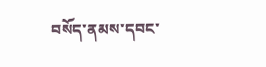བསོད་ནམས་དབང་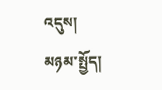འདུས།
མཉམ་སྤྱོད།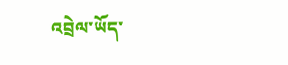འབྲེལ་ཡོད་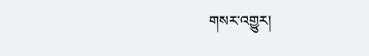གསར་འགྱུར།